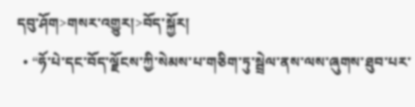དབུ་ཤོག>གསར་འགྱུར།>བོད་སྐྱོར།
  • “ཧོ་པེ་དང་བོད་ལྗོངས་ཀྱི་སེམས་པ་གཅིག་ཏུ་སྦྲེལ་ནས་ལས་ཞུགས་ཐུབ་པར་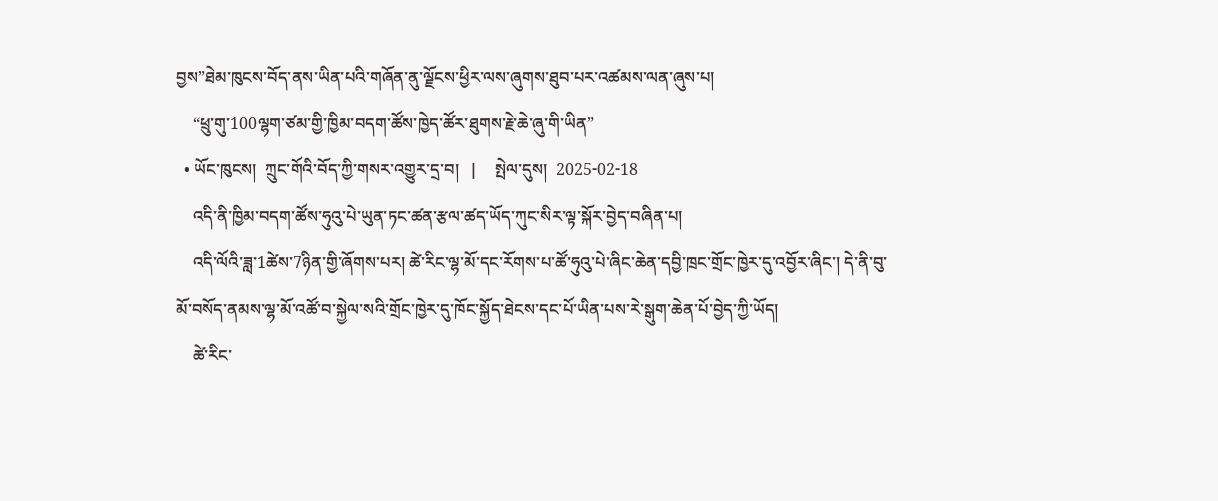བྱས”ཐེམ་ཁུངས་བོད་ནས་ཡིན་པའི་གཞོན་ནུ་ལྗོངས་ཕྱིར་ལས་ཞུགས་ཐུབ་པར་འཚམས་ལན་ཞུས་པ།
    “ཕྲུ་གུ་100ལྷག་ཙམ་གྱི་ཁྱིམ་བདག་ཚོས་ཁྱེད་ཚོར་ཐུགས་རྗེ་ཆེ་ཞུ་གི་ཡིན”
  • ཡོང་ཁུངས།  ཀྲུང་གོའི་བོད་ཀྱི་གསར་འགྱུར་དྲ་བ།   |     སྤེལ་དུས།  2025-02-18
    འདི་ནི་ཁྱིམ་བདག་ཚོས་ཧུའུ་པེ་ཡུན་ཏང་ཚན་རྩལ་ཚད་ཡོད་ཀུང་སིར་ལྟ་སྐོར་བྱེད་བཞིན་པ།
    འདི་ལོའི་ཟླ་1ཚེས་7ཉིན་གྱི་ཞོགས་པར། ཚེ་རིང་ལྷ་མོ་དང་རོགས་པ་ཚོ་ཧུའུ་པེ་ཞིང་ཆེན་དབྱི་ཁྲང་གྲོང་ཁྱེར་དུ་འབྱོར་ཞིང་། དེ་ནི་བུ་མོ་བསོད་ནམས་ལྷ་མོ་འཚོ་བ་སྐྱེལ་སའི་གྲོང་ཁྱེར་དུ་ཁོང་སྐྱོད་ཐེངས་དང་པོ་ཡིན་པས་རེ་སྒུག་ཆེན་པོ་བྱེད་ཀྱི་ཡོད།
    ཚེ་རིང་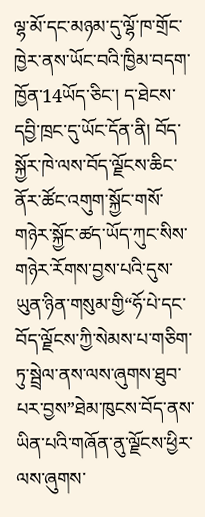ལྷ་མོ་དང་མཉམ་དུ་ལྷོ་ཁ་གྲོང་ཁྱེར་ནས་ཡོང་བའི་ཁྱིམ་བདག་ཁྱོན་14ཡོད་ཅིང་། ད་ཐེངས་དབྱི་ཁྲང་དུ་ཡོང་དོན་ནི། བོད་སྐྱོར་ཁེ་ལས་བོད་ལྗོངས་ཆིང་ནོར་ཚོང་འགུག་སྐྱོང་གསོ་གཉེར་སྐྱོང་ཚད་ཡོད་ཀུང་སིས་གཉེར་རོགས་བྱས་པའི་དུས་ཡུན་ཉིན་གསུམ་གྱི“ཧོ་པེ་དང་བོད་ལྗོངས་ཀྱི་སེམས་པ་གཅིག་ཏུ་སྦྲེལ་ནས་ལས་ཞུགས་ཐུབ་པར་བྱས”ཐེམ་ཁུངས་བོད་ནས་ཡིན་པའི་གཞོན་ནུ་ལྗོངས་ཕྱིར་ལས་ཞུགས་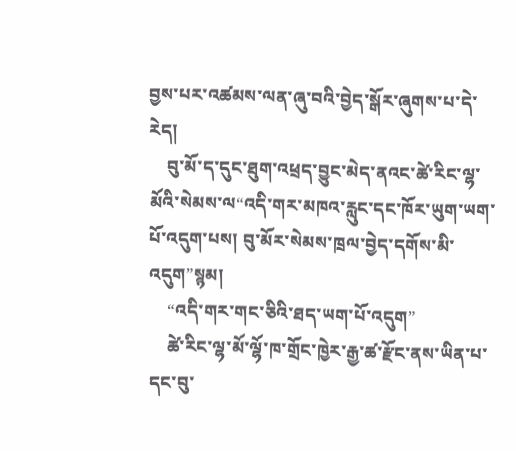བྱས་པར་འཚམས་ལན་ཞུ་བའི་བྱེད་སྒོར་ཞུགས་པ་དེ་རེད།
    བུ་མོ་ད་དུང་ཐུག་འཕྲད་བྱུང་མེད་ནའང་ཚེ་རིང་ལྷ་མོའི་སེམས་ལ“འདི་གར་མཁའ་རླུང་དང་ཁོར་ཡུག་ཡག་པོ་འདུག་པས། བུ་མོར་སེམས་ཁྲལ་བྱེད་དགོས་མི་འདུག”སྙམ།
    “འདི་གར་གང་ཅིའི་ཐད་ཡག་པོ་འདུག”
    ཚེ་རིང་ལྷ་མོ་ལྷོ་ཁ་གྲོང་ཁྱེར་རྒྱ་ཚ་རྫོང་ནས་ཡིན་པ་དང་བུ་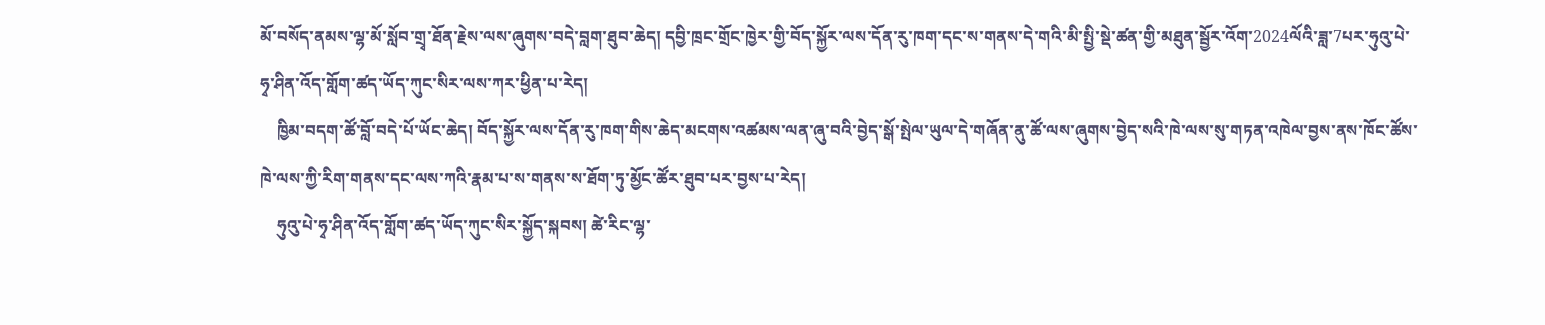མོ་བསོད་ནམས་ལྷ་མོ་སློབ་གྲྭ་ཐོན་རྗེས་ལས་ཞུགས་བདེ་བླག་ཐུབ་ཆེད། དབྱི་ཁྲང་གྲོང་ཁྱེར་གྱི་བོད་སྐྱོར་ལས་དོན་རུ་ཁག་དང་ས་གནས་དེ་གའི་མི་སྤྱི་སྡེ་ཚན་གྱི་མཐུན་སྦྱོར་འོག་2024ལོའི་ཟླ་7པར་ཧུའུ་པེ་ཧྭ་ཤིན་འོད་གློག་ཚད་ཡོད་ཀུང་སིར་ལས་ཀར་ཕྱིན་པ་རེད།
    ཁྱིམ་བདག་ཚོ་བློ་བདེ་པོ་ཡོང་ཆེད། བོད་སྐྱོར་ལས་དོན་རུ་ཁག་གིས་ཆེད་མངགས་འཚམས་ལན་ཞུ་བའི་བྱེད་སྒོ་སྤེལ་ཡུལ་དེ་གཞོན་ནུ་ཚོ་ལས་ཞུགས་བྱེད་སའི་ཁེ་ལས་སུ་གཏན་འཁེལ་བྱས་ནས་ཁོང་ཚོས་ཁེ་ལས་ཀྱི་རིག་གནས་དང་ལས་ཀའི་རྣམ་པ་ས་གནས་ས་ཐོག་ཏུ་མྱོང་ཚོར་ཐུབ་པར་བྱས་པ་རེད།
    ཧུའུ་པེ་ཧྭ་ཤིན་འོད་གློག་ཚད་ཡོད་ཀུང་སིར་སྐྱོད་སྐབས། ཚེ་རིང་ལྷ་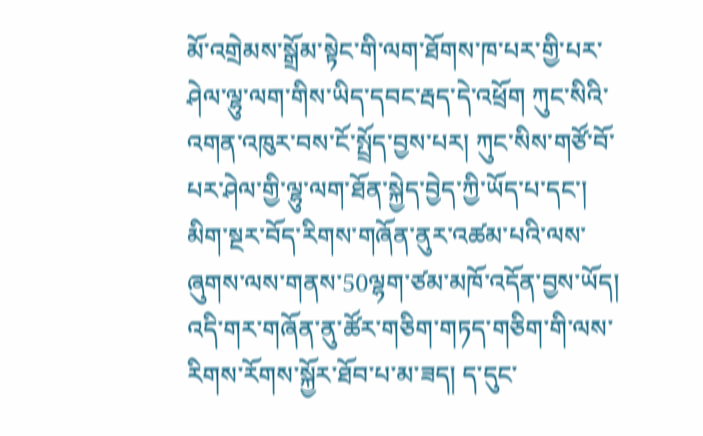མོ་འགྲེམས་སྒྲོམ་སྟེང་གི་ལག་ཐོགས་ཁ་པར་གྱི་པར་ཤེལ་ལྷུ་ལག་གིས་ཡིད་དབང་རྦད་དེ་འཕྲོག ཀུང་སིའི་འགན་འཁུར་བས་ངོ་སྤྲོད་བྱས་པར། ཀུང་སིས་གཙོ་བོ་པར་ཤེལ་གྱི་ལྷུ་ལག་ཐོན་སྐྱེད་བྱེད་ཀྱི་ཡོད་པ་དང་། མིག་སྔར་བོད་རིགས་གཞོན་ནུར་འཚམ་པའི་ལས་ཞུགས་ལས་གནས་50ལྷག་ཙམ་མཁོ་འདོན་བྱས་ཡོད། འདི་གར་གཞོན་ནུ་ཚོར་གཅིག་གཏད་གཅིག་གི་ལས་རིགས་རོགས་སྐྱོར་ཐོབ་པ་མ་ཟད། ད་དུང་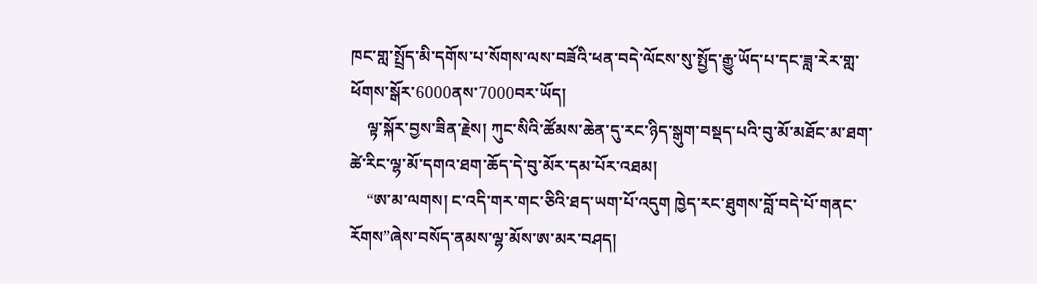ཁང་གླ་སྤྲོད་མི་དགོས་པ་སོགས་ལས་བཟོའི་ཕན་བདེ་ལོངས་སུ་སྤྱོད་རྒྱུ་ཡོད་པ་དང་ཟླ་རེར་གླ་ཕོགས་སྒོར་6000ནས་7000བར་ཡོད།
    ལྟ་སྐོར་བྱས་ཟིན་རྗེས། ཀུང་སིའི་ཚོམས་ཆེན་དུ་རང་ཉིད་སྒུག་བསྡད་པའི་བུ་མོ་མཐོང་མ་ཐག་ཚེ་རིང་ལྷ་མོ་དགའ་ཐག་ཆོད་དེ་བུ་མོར་དམ་པོར་འཐམ།
    “ཨ་མ་ལགས། ང་འདི་གར་གང་ཅིའི་ཐད་ཡག་པོ་འདུག ཁྱེད་རང་ཐུགས་བློ་བདེ་པོ་གནང་རོགས”ཞེས་བསོད་ནམས་ལྷ་མོས་ཨ་མར་བཤད།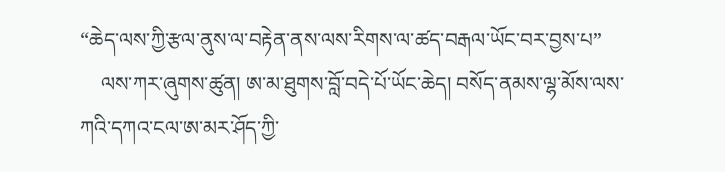“ཆེད་ལས་ཀྱི་རྩལ་ནུས་ལ་བརྟེན་ནས་ལས་རིགས་ལ་ཚད་བརྒལ་ཡོང་བར་བྱས་པ”
    ལས་ཀར་ཞུགས་ཚུན། ཨ་མ་ཐུགས་བློ་བདེ་པོ་ཡོང་ཆེད། བསོད་ནམས་ལྷ་མོས་ལས་ཀའི་དཀའ་ངལ་ཨ་མར་ཤོད་ཀྱི་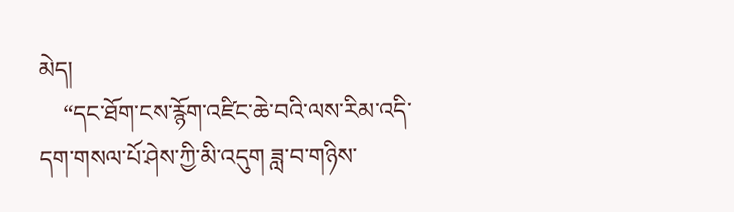མེད།
    “དང་ཐོག་ངས་རྙོག་འཛིང་ཆེ་བའི་ལས་རིམ་འདི་དག་གསལ་པོ་ཤེས་ཀྱི་མི་འདུག ཟླ་བ་གཉིས་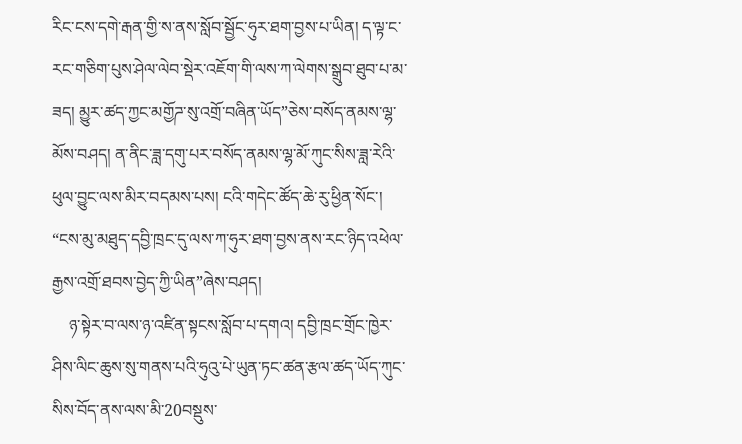རིང་ངས་དགེ་རྒན་གྱི་ས་ནས་སློབ་སྦྱོང་ཧུར་ཐག་བྱས་པ་ཡིན། ད་ལྟ་ང་རང་གཅིག་པུས་ཤེལ་ལེབ་སྡེར་འཇོག་གི་ལས་ཀ་ལེགས་སྒྲུབ་ཐུབ་པ་མ་ཟད། མྱུར་ཚད་ཀྱང་མགྱོཌ་སུ་འགྲོ་བཞིན་ཡོད”ཅེས་བསོད་ནམས་ལྷ་མོས་བཤད། ན་ནིང་ཟླ་དགུ་པར་བསོད་ནམས་ལྷ་མོ་ཀུང་སིས་ཟླ་རེའི་ཕུལ་བྱུང་ལས་མིར་བདམས་པས། ངའི་གདེང་ཚོད་ཆེ་རུ་ཕྱིན་སོང་། “ངས་མུ་མཐུད་དབྱི་ཁྲང་དུ་ལས་ཀ་ཧུར་ཐག་བྱས་ནས་རང་ཉིད་འཕེལ་རྒྱས་འགྲོ་ཐབས་བྱེད་ཀྱི་ཡིན”ཞེས་བཤད།
    ཉ་སྟེར་བ་ལས་ཉ་འཛིན་སྟངས་སློབ་པ་དགའ། དབྱི་ཁྲང་གྲོང་ཁྱེར་ཤིས་ལིང་ཆུས་སུ་གནས་པའི་ཧུའུ་པེ་ཡུན་ཏང་ཚན་རྩལ་ཚད་ཡོད་ཀུང་སིས་བོད་ནས་ལས་མི་20བསྡུས་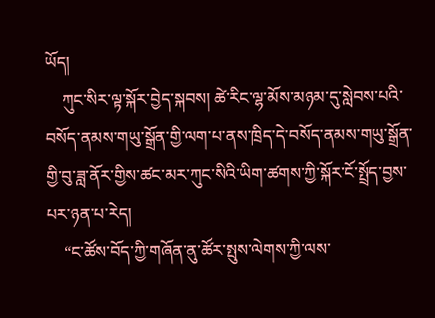ཡོད།
    ཀུང་སིར་ལྟ་སྐོར་བྱེད་སྐབས། ཚེ་རིང་ལྷ་མོས་མཉམ་དུ་སླེབས་པའི་བསོད་ནམས་གཡུ་སྒྲོན་གྱི་ལག་པ་ནས་ཁྲིད་དེ་བསོད་ནམས་གཡུ་སྒྲོན་གྱི་བུ་ཟླ་ནོར་གྱིས་ཚང་མར་ཀུང་སིའི་ཡིག་ཚགས་ཀྱི་སྐོར་ངོ་སྤྲོད་བྱས་པར་ཉན་པ་རེད།
    “ང་ཚོས་བོད་ཀྱི་གཞོན་ནུ་ཚོར་སྤུས་ལེགས་ཀྱི་ལས་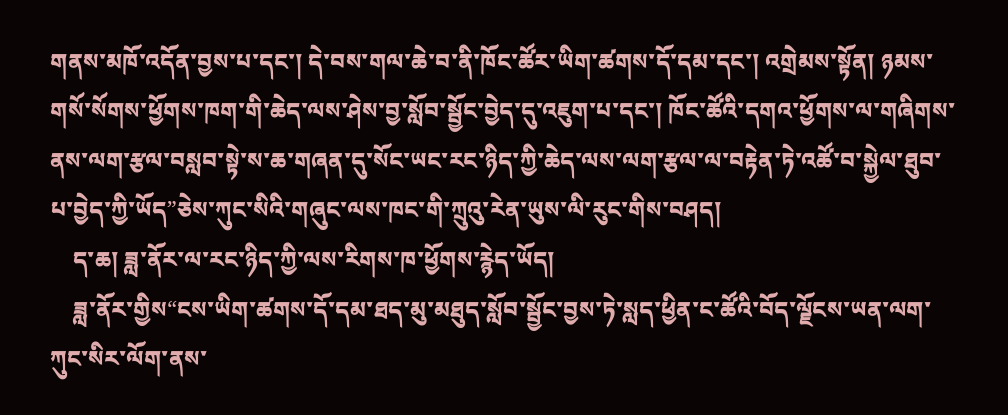གནས་མཁོ་འདོན་བྱས་པ་དང་། དེ་བས་གལ་ཆེ་བ་ནི་ཁོང་ཚོར་ཡིག་ཚགས་དོ་དམ་དང་། འགྲེམས་སྟོན། ཉམས་གསོ་སོགས་ཕྱོགས་ཁག་གི་ཆེད་ལས་ཤེས་བྱ་སློབ་སྦྱོང་བྱེད་དུ་འཇུག་པ་དང་། ཁོང་ཚོའི་དགའ་ཕྱོགས་ལ་གཞིགས་ནས་ལག་རྩལ་བསླབ་སྟེ་ས་ཆ་གཞན་དུ་སོང་ཡང་རང་ཉིད་ཀྱི་ཆེད་ལས་ལག་རྩལ་ལ་བརྟེན་ཏེ་འཚོ་བ་སྐྱེལ་ཐུབ་པ་བྱེད་ཀྱི་ཡོད”ཅེས་ཀུང་སིའི་གཞུང་ལས་ཁང་གི་ཀྲུའུ་རེན་ཡུས་ལི་རུང་གིས་བཤད།
    ད་ཆ། ཟླ་ནོར་ལ་རང་ཉིད་ཀྱི་ལས་རིགས་ཁ་ཕྱོགས་རྙེད་ཡོད།
    ཟླ་ནོར་གྱིས“ངས་ཡིག་ཚགས་དོ་དམ་ཐད་མུ་མཐུད་སློབ་སྦྱོང་བྱས་ཏེ་སླད་ཕྱིན་ང་ཚོའི་བོད་ལྗོངས་ཡན་ལག་ཀུང་སིར་ལོག་ནས་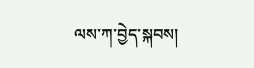ལས་ཀ་བྱེད་སྐབས།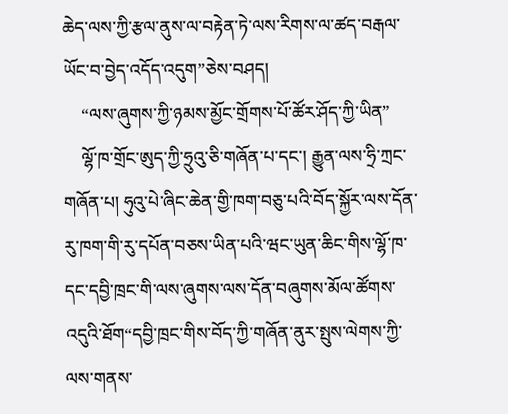ཆེད་ལས་ཀྱི་རྩལ་ནུས་ལ་བརྟེན་ཏེ་ལས་རིགས་ལ་ཚད་བརྒལ་ཡོང་བ་བྱེད་འདོད་འདུག”ཅེས་བཤད།
    “ལས་ཞུགས་ཀྱི་ཉམས་མྱོང་གྲོགས་པོ་ཚོར་ཤོད་ཀྱི་ཡིན”
    ལྷོ་ཁ་གྲོང་ཨུད་ཀྱི་ཧྲུའུ་ཅི་གཞོན་པ་དང་། རྒྱུན་ལས་ཧྲི་ཀྲང་གཞོན་པ། ཧུའུ་པེ་ཞིང་ཆེན་གྱི་ཁག་བཅུ་པའི་བོད་སྐྱོར་ལས་དོན་རུ་ཁག་གི་རུ་དཔོན་བཅས་ཡིན་པའི་ཝང་ཡུན་ཆིང་གིས་ལྷོ་ཁ་དང་དབྱི་ཁྲང་གི་ལས་ཞུགས་ལས་དོན་བཞུགས་མོལ་ཚོགས་འདུའི་ཐོག“དབྱི་ཁྲང་གིས་བོད་ཀྱི་གཞོན་ནུར་སྤུས་ལེགས་ཀྱི་ལས་གནས་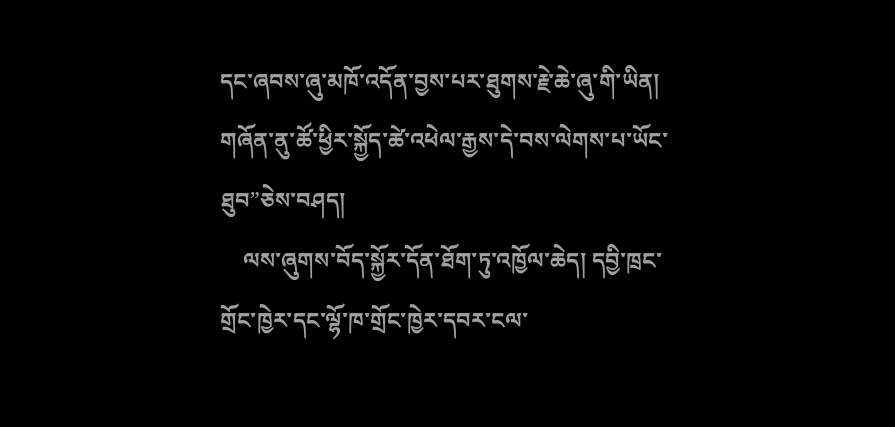དང་ཞབས་ཞུ་མཁོ་འདོན་བྱས་པར་ཐུགས་རྗེ་ཆེ་ཞུ་གི་ཡིན། གཞོན་ནུ་ཚོ་ཕྱིར་སྐྱོད་ཚེ་འཕེལ་རྒྱས་དེ་བས་ལེགས་པ་ཡོང་ཐུབ”ཅེས་བཤད།
    ལས་ཞུགས་བོད་སྐྱོར་དོན་ཐོག་ཏུ་འཁྱོལ་ཆེད། དབྱི་ཁྲང་གྲོང་ཁྱེར་དང་ལྷོ་ཁ་གྲོང་ཁྱེར་དབར་ངལ་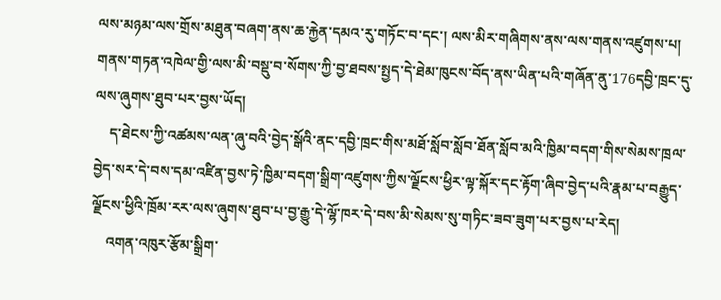ལས་མཉམ་ལས་གྲོས་མཐུན་བཞག་ནས་ཆ་རྐྱེན་དམའ་རུ་གཏོང་བ་དང་། ལས་མིར་གཞིགས་ནས་ལས་གནས་འཛུགས་པ། གནས་གཏན་འཁེལ་གྱི་ལས་མི་བསྡུ་བ་སོགས་ཀྱི་བྱ་ཐབས་སྤྱད་དེ་ཐེམ་ཁུངས་བོད་ནས་ཡིན་པའི་གཞོན་ནུ་176དབྱི་ཁྲང་དུ་ལས་ཞུགས་ཐུབ་པར་བྱས་ཡོད།
    ད་ཐེངས་ཀྱི་འཚམས་ལན་ཞུ་བའི་བྱེད་སྒོའི་ནང་དབྱི་ཁྲང་གིས་མཐོ་སློབ་སློབ་ཐོན་སློབ་མའི་ཁྱིམ་བདག་གིས་སེམས་ཁྲལ་བྱེད་སར་དེ་བས་དམ་འཛིན་བྱས་ཏེ་ཁྱིམ་བདག་སྒྲིག་འཛུགས་ཀྱིས་ལྗོངས་ཕྱིར་ལྟ་སྐོར་དང་རྟོག་ཞིབ་བྱེད་པའི་རྣམ་པ་བརྒྱུད་ལྗོངས་ཕྱིའི་ཁྲོམ་རར་ལས་ཞུགས་ཐུབ་པ་བྱ་རྒྱུ་དེ་ལྷོ་ཁར་དེ་བས་མི་སེམས་སུ་གཏིང་ཟབ་ཟུག་པར་བྱས་པ་རེད།
    འགན་འཁུར་རྩོམ་སྒྲིག་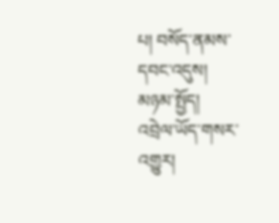པ། བསོད་ནམས་དབང་འདུས།
མཉམ་སྤྱོད།
འབྲེལ་ཡོད་གསར་འགྱུར།